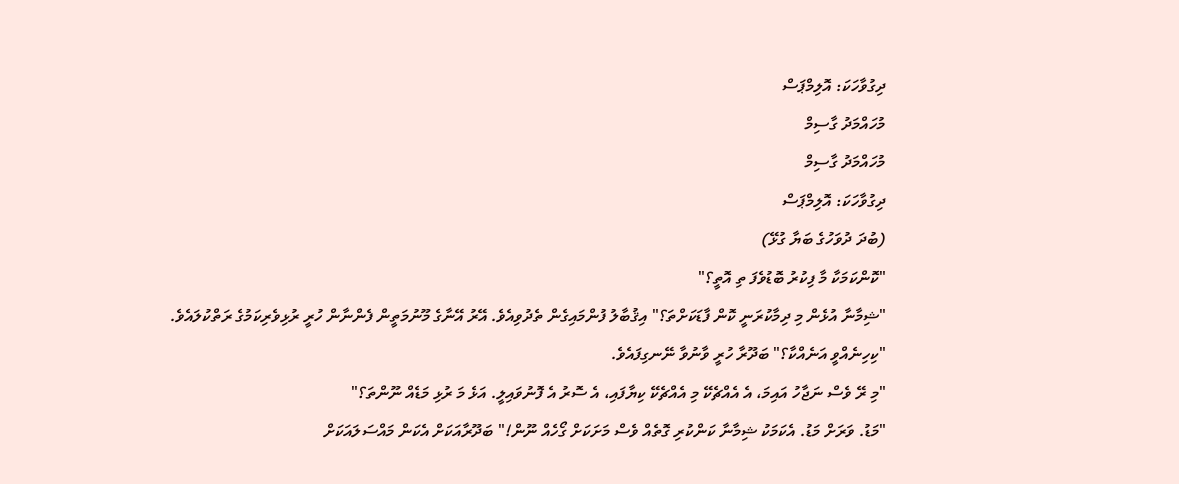ދިގުވާހަކަ: އޮލިމްޕަސް
މުހައްމަދު ގާސިމް
މުހައްމަދު ގާސިމް
ދިގުވާހަކަ: އޮލިމްޕަސް
(ބުދަ ދުވަހުގެ ބަޔާ ގުޅޭ)
"ކޮންކަމަކާ މާ ފިކުރު ބޮޑުވެފަ ތި އޮތީ؟"
"ޝިމާނާ އުޅެން މި ދިމާކުރަނީ ކޮން ފާޑަކަށްތަ؟" އިޤުބާލު ފުންމައިގެން ތެދުވިއެވެ. އޭރު އޭނާގެ މޫނުމަތީން ފެންނާން ހުރީ ރުޅިވެރިކަމުގެ ރަތްކުލައެވެ.
"ކިހިނެއްވީ އަނެއްކާ؟" ބަދޫރާ ހުރީ ވާނުވާ ނޭނގިފައެވެ.
"މި ރޭ ވެސް ނަޖާހު އައިމަ، އެ އެއްޗެކޭ މި އެއްޗެކޭ ކިޔާފައި، އެ ސޮރު އެ ފޮނުވައިލީ. އަޅެ މަ ރުޅި މަޑެއް ނޫންތަ؟"
"މަޑު. ވަރަށް މަޑު. އެކަމަކު ޝިމާނާ ކަންކުރި ގޮތެއް ވެސް މަށަކަށް ގޯހެއް ނޫން!" ބަދޫރާއަކަށް އެކަން މައްސަލައަކަށް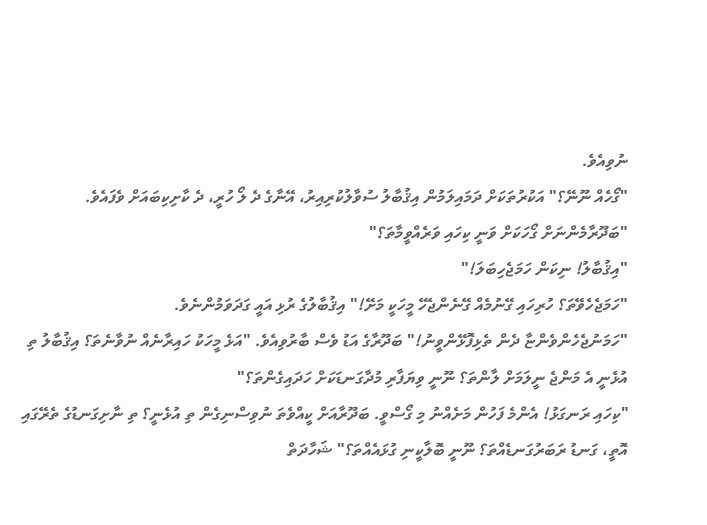ނުވިއެވެ.
"ގޯހެއް ނޫނޭ؟" އަކުރުތަކަށް ދަމައިލަމުން އިޤުބާލު ސުވާލުކުރިއިރު، އޭނާގެ ދެ ލޯ ހުރީ، ދެ ކާށިކިބައަށް ވެފައެވެ. "ބަދޫރާމެންނަށް ގޯހަކަށް ވަނީ ކިހައި ވަރެއްވީމާތަ؟"
"އިޤުބާލު! ނިކަން ހަމަޖެހިބަލަ!"
"ހަމަޖެހެވޭތަ؟ ހުރިހައި ގޭނުމެއް ގޭނެންޖެހޭ މީހަކީ މަށޭ!" އިޤުބާލުގެ ރުޅި އައީ ގަދަވަމުންނެވެ.
"ހަމަނުޖެހެންވެންޏާ ދެން ތެޅިފޮޅޭންވީނު!" ބަދޫރާގެ އަޑު ވެސް ބާރުވިއެވެ. "އަޅެ މީހަކު ހައިރާނެއް ނުވާނެތަ؟ އިޤުބާލު ތި އުޅެނީ އެ މަންޖެ ނީލަމަށް ލާންތަ؟ ނޫނީ ވިޔަފާރި މުދާގަނޑަކަށް ހަދައިގެންތަ؟"
"ކިހައި ރަނގަޅު! އެންމެ ފަހުން މަށެއްނު މި ގޯސްވީ. ބަދޫރާއަށް ކީއްވެތަ ނުވިސްނިގެން ތި އުޅެނީ؟ ތި ނާށިގަނޑުގެ ތެރޭގައި އޮތީ، ގަނޑު ރަބަރުގަނޑެއްތަ؟ ނޫނީ ބޮލާކީނި ގުޅައެއްތަ؟" ޝަހާދަތް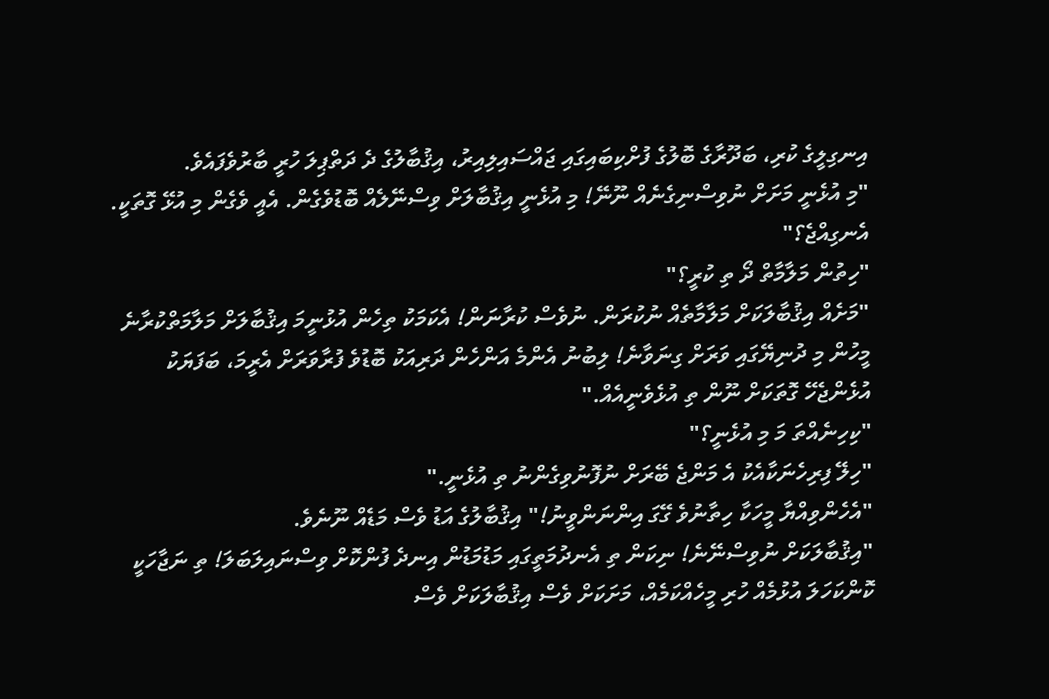އިނގިލީގެ ކުރި، ބަދޫރާގެ ބޮލުގެ ފުށްކިބައިގައި ޖައްސައިލިއިރު، އިޤުބާލުގެ ދެ ދަތްޕިލަ ހުރީ ބާރުވެފައެވެ.
"މި އުޅެނީ މަށަށް ނުވިސްނިގެނެއް ނޫނޭ! މި އުޅެނީ އިޤުބާލަށް ވިސްނޭލެއް ބޮޑުވެގެން. އެއީ ވެގެން މި އުޅޭ ގޮތަކީ. އެނގިއްޖެ؟"
"ހިތުން މަލާމާތް ދޯ ތި ކުރީ؟"
"މަށެއް އިޤުބާލަކަށް މަލާމާތެއް ނުކުރަން. ނުވެސް ކުރާނަން! އެކަމަކު ތިހެން އުޅުނީމަ އިޤުބާލަށް މަލާމަތްކުރާނެ މީހުން މި ދުނިޔޭގައި ވަރަށް ގިނަވާނެ! ލިބުނު އެންމެ އަންހެން ދަރިއަކު ބޮޑުވެ ފުރާވަރަށް އެރީމަ، ބަފަޔަކު އުޅެންޖެހޭ ގޮތަކަށް ނޫން ތި އުޅެވެނީއެއް."
"ކިހިނެއްތަ މަ މި އުޅެނީ؟"
"ހިލޭ ފިރިހެނަކާއެކު އެ މަންޖެ ބޭރަށް ނުފޮނުވިގެންނު ތި އުޅެނީ."
"އެހެންވިއްޔާ މީހަކާ ހިތާނުވެ ގޭގަ އިންނަންވީނު!" އިޤުބާލުގެ އަޑު ވެސް މަޑެއް ނޫނެވެ.
"އިޤުބާލަކަށް ނުވިސްނޭނެ! ނިކަން ތި އެނދުމަތީގައި މަޑުމަޑުން އިނދެ ފުންކޮށް ވިސްނައިލަބަލަ! ތި ނަޖާހަކީ ކޮންކަހަލަ އުޅުމެއް ހުރި މީހެއްކަމެއް، މަށަކަށް ވެސް އިޤުބާލަކަށް ވެސް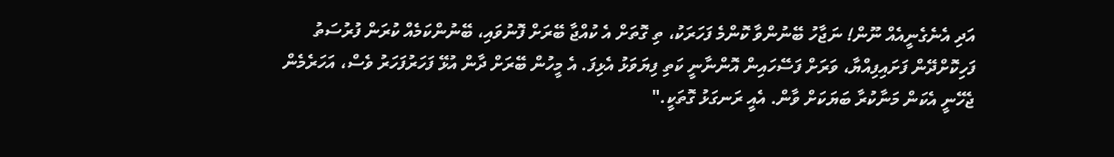އަދި އެނެގެނީއެއް ނޫން! ނަޖާހު ބޭނުންވާ ކޮންމެ ފަހަރަކު، ތި ގޮތަށް އެ ކުއްޖާ ބޭރަށް ފޮނުވައި، ބޭނުންކަމެއް ކުރަން ފުރުސަތު ފަހިކޮށްދޭން ފަށައިފިއްޔާ، ވަރަށް ފަސޭހައިން އޮންނާނީ ކަތި ފިޔަވަޅު އެޅިފަ. އެ މީހުން ބޭރަށް ދާން އުޅޭ ފަހަރުފަހަރު ވެސް، އަހަރެމެން ޖެހޭނީ އެކަން މަނާކުރާ ބަޔަކަށް ވާން. އެއީ ރަނގަޅު ގޮތަކީ."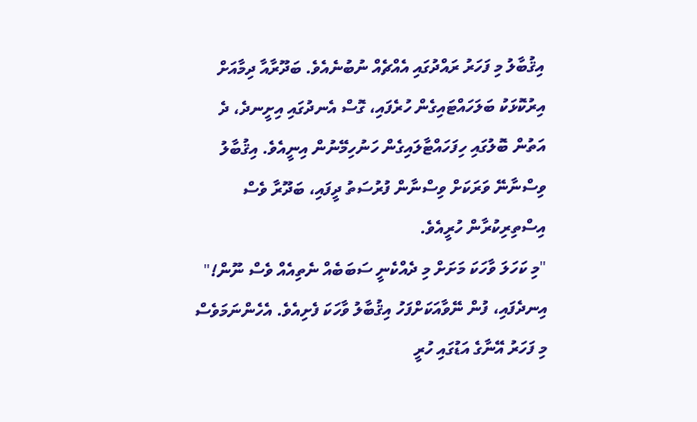އިޤުބާލު މި ފަހަރު ރައްދުގައި އެއްޗެއް ނުބުނެއެވެ. ބަދޫރާއާ ދިމާއަށް އިރުކޮޅަކު ބަލަހައްޓައިގެން ހުރެފައި، ގޮސް އެނދުގައި އިށީނދެ، ދެ އަތުން ބޮލުގައި ހިފަހައްޓާލައިގެން ހަނުހިމޭނުން އިނީއެވެ. އިޤުބާލު ވިސްނާނޭ ވަރަކަށް ވިސްނާން ފުރުސަތު ދީފައި، ބަދޫރާ ވެސް އިސްތިރިކުރާން ހުރީއެވެ.
"މި ކަހަލަ ވާހަކަ މަށަށް މި ދެއްކެނީ ސަބަބެއް ނެތިއެއް ވެސް ނޫން!" އިނދެފައި، ފުން ނޭވާއަކަށްފަހު އިޤުބާލު ވާހަކަ ފެށިއެވެ. އެހެންނަމަވެސް މި ފަހަރު އޭނާގެ އަޑުގައި ހުރީ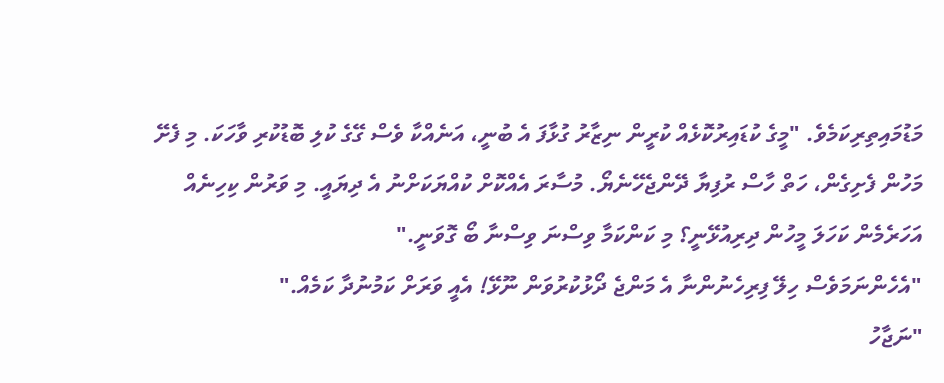މަޑުމައިތިރިކަމެވެ. "މީގެ ކުޑައިރުކޮޅެއް ކުރީން ނިޒާރު ގުޅާފަ އެ ބުނީ، އަނެއްކާ ވެސް ގޭގެ ކުލި ބޮޑުކުރި ވާހަކަ. މި ފެށޭ މަހުން ފެށިގެން، ހަތް ހާސް ރުފިޔާ ދޭންޖެހޭނެޔޯ. މުސާރަ އެއްކޮށް ކުއްޔަކަށްނު އެ ދިޔައީ. މި ވަރުން ކިހިނެއް އަހަރެމެން ކަހަލަ މީހުން ދިރިއުޅޭނީ؟ މި ކަންކަމާ ވިސްނަ ވިސްނާ ބޯ ގޮވަނީ."
"އެހެންނަމަވެސް ހިލޭ ފިރިހެނުންނާ އެ މަންޖެ ދޯޅުކުރުވަން ނޫޅޭ! އެއީ ވަރަށް ކަމުނުދާ ކަމެއް."
"ނަޖާހު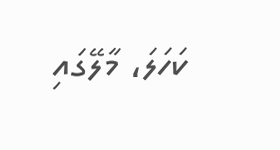ކަހަލަ، މާލޭގައި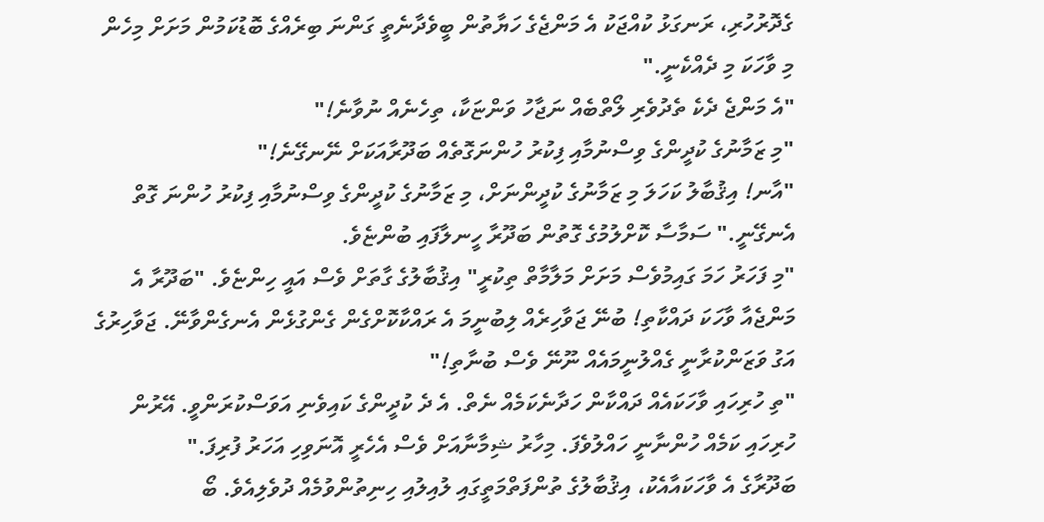ގެދޮރުހުރި، ރަނގަޅު ކުއްޖަކު އެ މަންޖެގެ ހަޔާތުން ބީވެދާނެތީ ގަންނަ ބިރެއްގެ ބޮޑުކަމުން މަށަށް މިހެން މި ވާހަކަ މި ދެއްކެނީ."
"އެ މަންޖެ ދެކެ ތެދުވެރި ލޯތްބެއް ނަޖާހު ވަންޏަކާ، ތިހެނެއް ނުވާނެ!"
"މި ޒަމާނުގެ ކުދީންގެ ވިސްނުމާއި ފިކުރު ހުންނަގޮތެއް ބަދޫރާއަކަށް ނޭނގޭނެ!"
"އާނ! އިޤުބާލު ކަހަލަ މި ޒަމާނުގެ ކުދީންނަށް، މި ޒަމާނުގެ ކުދީންގެ ވިސްނުމާއި ފިކުރު ހުންނަ ގޮތް އެނގޭނީ." ސަމާސާ ކޮށްލުމުގެ ގޮތުން ބަދޫރާ ހީނލާފައި ބުންޏެވެ.
"މި ފަހަރު ހަމަ ގައިމުވެސް މަށަށް މަލާމާތް ތިކުރީ" އިޤުބާލުގެ ގާތަށް ވެސް އައީ ހިންޏެވެ. "ބަދޫރާ އެ މަންޖެއާ ވާހަކަ ދައްކާތި! ބުނޭ ޖަވާހިރެއް ލިބުނީމަ އެ ރައްކާކޮށްގެން ގެންގުޅެން އެނގެންވާނޭ. ޖަވާހިރުގެ އަގު ވަޒަންކުރާނީ ގެއްލުނީމައެއް ނޫނޭ ވެސް ބުނާތި!"
"ތި ހުރިހައި ވާހަކައެއް ދައްކާން ހަދާނެކަމެއް ނެތް. އެ ދެ ކުދީންގެ ކައިވެނި އަވަސްކުރަންވީ. އޭރުން ހުރިހައި ކަމެއް ހުންނާނީ ހައްލުވެފަ. މިހާރު ޝިމާނާއަށް ވެސް އެހެރީ އޮނަވިހި އަހަރު ފުރިފަ."
ބަދޫރާގެ އެ ވާހަކައާއެކު، އިޤުބާލުގެ ތުންފަތްމަތީގައި ލުއިލުއި ހިނިތުންވުމެއް ދުވެލިއެވެ. ބޯ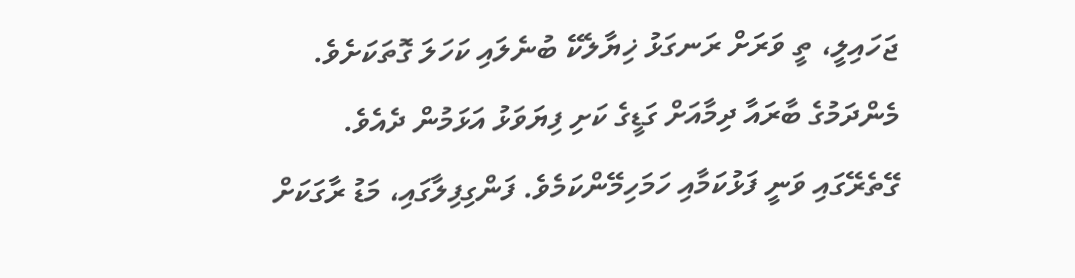ޖަހައިލީ، ތީ ވަރަށް ރަނގަޅު ޚިޔާލެކޭ ބުނެލައި ކަހަލަ ގޮތަކަށެވެ.
މެންދަމުގެ ބާރައާ ދިމާއަށް ގަޑީގެ ކަށި ފިޔަވަޅު އަޅަމުން ދެއެވެ. ގޭތެރޭގައި ވަނީ ފަޅުކަމާއި ހަމަހިމޭންކަމެވެ. ފަންގިފިލާގައި، މަޑު ރާގަކަށް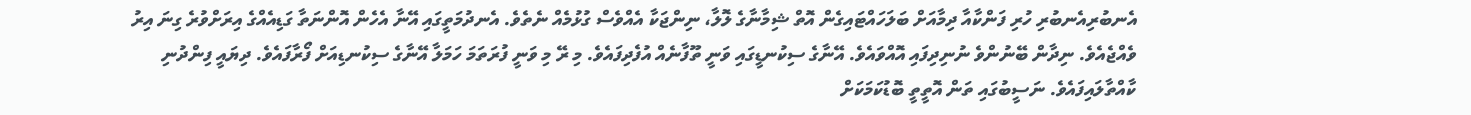އެނބުރިއެނބުރި ހުރި ފަންކާއާ ދިމާއަށް ބަލަހައްޓައިގެން އޮތް ޝިމާނާގެ ލޮލާ، ނިންޖަކާ އެއްވެސް ގުޅުމެއް ނެތެވެ. އެނދުމަތީގައި އޭނާ އެހެން އޮންނަތާ ގަޑިއެއްގެ އިރަށްވުރެ ގިނަ އިރު ވެއްޖެއެވެ. ނިދާން ބޭނުންވެ ނުނިދިފައި އޮއްވައެވެ. އޭނާގެ ސިކުނޑީގައި ވަނީ ތޫފާނެއް އުފެދިފައެވެ. މި ރޭ މި ވަނީ ފުރަތަމަ ހަމަލާ އޭނާގެ ސިކުނޑިއަށް ފޯރާފައެވެ. ދިޔައީ ފިންދުނި ކާއްތާލައިފައެވެ. ނަސީބުގައި ތަން އޮތީތީ ބޮޑުކަމަކަށް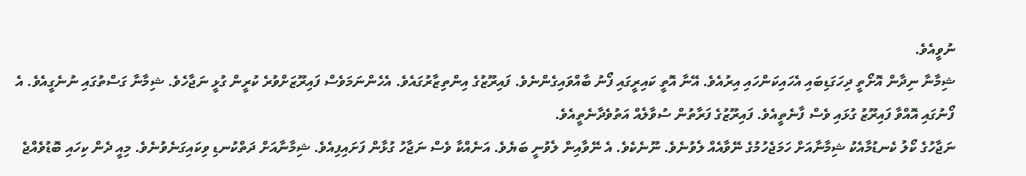ނުވީއެވެ.
ޝިމާނާ ނިދާން އޮށޯތީ ދިހަގަޑިބައި އެހައިކަންހައި އިރުއެވެ. އޭނާ އޮތީ ކައިރީގައި ފޯނު ބާއްވައިގެންނެވެ. ފައިރޫޒުގެ އިންތިޒާރުގައެވެ. އެހެންނަމަވެސް ފައިރޫޒަށްވުރެ ކުރީން ގުޅީ ނަޖާހެވެ. ޝިމާނާ ގަސްތުގައި ނުނެގީއެވެ. އެ ފޯނުގައި އޮއްވާ ފައިރޫޒު ގުޅައި ވެސް ފާނެތީއެވެ. ފައިރޫޒުގެ ފަރާތުން ސުވާލެއް އަތުވެދާނެތީއެވެ.
ނަޖާހުގެ ކޯލު ކެނޑުމާއެކު ޝިމާނާއަށް ހަމަޖެހުމުގެ ނޭވާއެއް ލެވުނެވެ. ނޫނެކެވެ. އެ ނޭވާއިން ލެވުނީ ބަޔެވެ. އަނެއްކާ ވެސް ނަޖާހު ގުޅާން ފަށައިފިއެވެ. ޝިމާނާއަށް ދަތްކުނޑި ވިކައިގަނެވުނެވެ. މިއީ ދެން ކިހައި ބޮޑުވެއްޖެ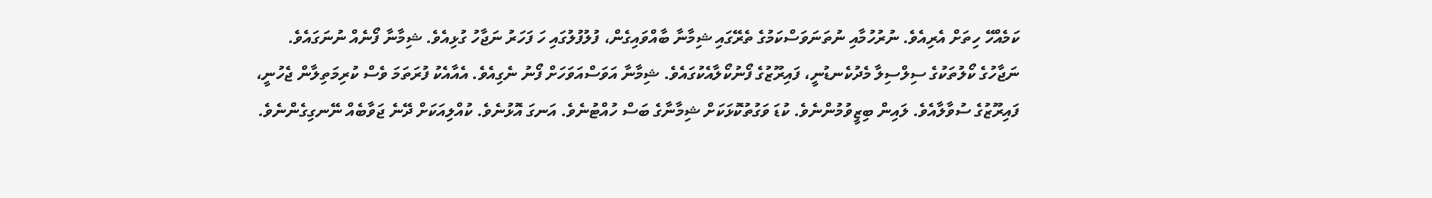ކަމެއްހޭ ހިތަށް އެރިއެވެ. ނުރުހުމާއި ނުތަނަވަސްކަމުގެ ތެރޭގައި ޝިމާނާ ބާއްވައިގެން، ފުލުފުލުގައި ހަ ފަހަރު ނަޖާހު ގުޅިއެވެ. ޝިމާނާ ފޯނެއް ނުނަގައެވެ.
ނަޖާހުގެ ކޯލުތަކުގެ ސިލްސިލާ މެދުކެނޑުނީ، ފައިރޫޒުގެ ފޯނުކޯލާއެކުގައެވެ. ޝިމާނާ އަވަސްއަވަހަށް ފޯނު ނެގިއެވެ. އެއާއެކު ފުރަތަމަ ވެސް ކުރިމަތިލާން ޖެހުނީ، ފައިރޫޒުގެ ސުވާލާއެވެ. ލައިން ބިޒީވުމުންނެވެ. ކުޑަ ވަގުތުކޮޅަކަށް ޝިމާނާގެ ބަސް ހުއްޓުނެވެ. އަނގަ އޮޅުނެވެ. ކުއްލިއަކަށް ދޭނެ ޖަވާބެއް ނޭނގިގެންނެވެ.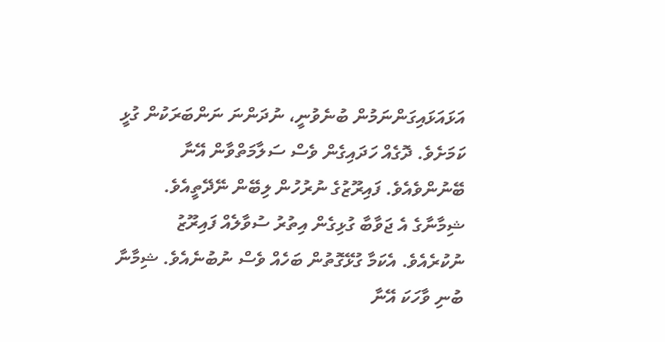އަޅައަޅައިގަންނަމުން ބުނެވުނީ، ނުދަންނަ ނަންބަރަކުން ގުޅީ ކަމަށެވެ. ދޮގެއް ހަދައިގެން ވެސް ސަލާމަތްވާން އޭނާ ބޭނުންވެއެވެ. ފައިރޫޒުގެ ނުރުހުން ލިބޭން ނޭދޭތީއެވެ.
ޝިމާނާގެ އެ ޖަވާބާ ގުޅިގެން އިތުރު ސުވާލެއް ފައިރޫޒު ނުކުރެއެވެ. އެކަމާ ގުޅޭގޮތުން ބަހެއް ވެސް ނުބުނެއެވެ. ޝިމާނާ ބުނި ވާހަކަ އޭނާ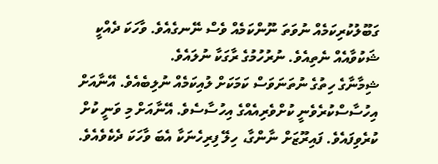ގަބޫލުކުރިކަމެއް ނުވަތަ ނޫންކަމެއް ވެސް ނޭނގެއެވެ. ވާހަކަ ދެއްކީ ޝަކުވާއެއް ނެތިއެވެ. ނުރުހުމުގެ ރާގަކާ ނުލައެވެ.
ޝިމާނާގެ ހިތުގެ ނުތަނަވަސް ކަމަކަށް ލުއިކަމެއް ނުލިބެއެވެ. އޭނާއަށް އިހުސާސްކުރެވެނީ ކުށްވެރިއެއްގެ އިހުސާސެވެ. އޭނާއަށް މި ވަނީ ކުށް ކުރެވިފައެވެ. ފައިރޫޒަށް ނާންގާ، ހިލޭ ފިރިހެނަކާ އެބަ ވާހަކަ ދެކެވެއެވެ.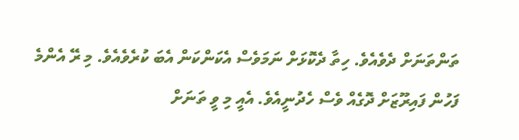ތަންތަނަށް ދެވެއެވެ. ހިތާ ދެކޮޅަށް ނަމަވެސް އެކަންކަން އެބަ ކުރެވެއެވެ. މި ރޭ އެންމެ ފަހުން ފައިރޫޒަށް ދޮގެއް ވެސް ހެދުނީއެވެ. އެއީ މި ވީ ތަނަށް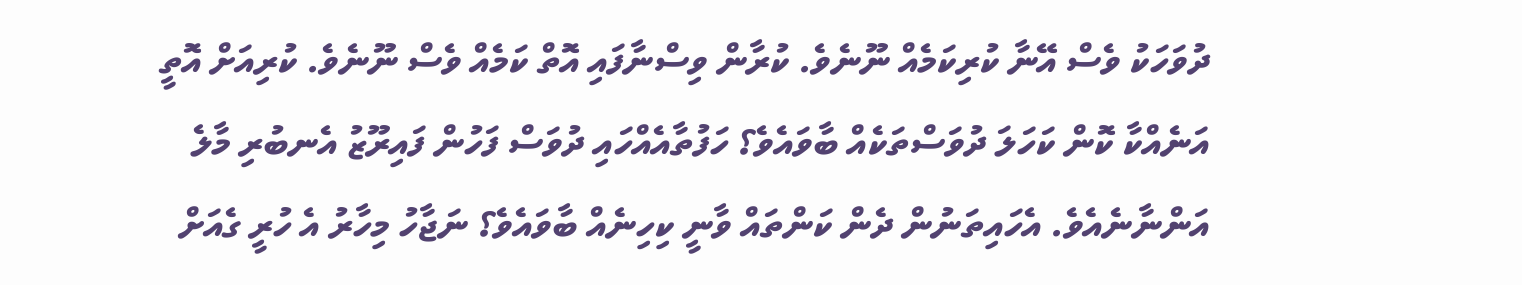ދުވަހަކު ވެސް އޭނާ ކުރިކަމެއް ނޫނެވެ. ކުރާން ވިސްނާފައި އޮތް ކަމެއް ވެސް ނޫނެވެ. ކުރިއަށް އޮތީ އަނެއްކާ ކޮން ކަހަލަ ދުވަސްތަކެއް ބާވައެވެ؟ ހަފުތާއެއްހައި ދުވަސް ފަހުން ފައިރޫޒު އެނބުރި މާލެ އަންނާނެއެވެ. އެހައިތަނުން ދެން ކަންތައް ވާނީ ކިހިނެއް ބާވައެވެ؟ ނަޖާހު މިހާރު އެ ހުރީ ގެއަށް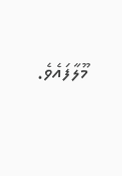މޫލާފައެވެ.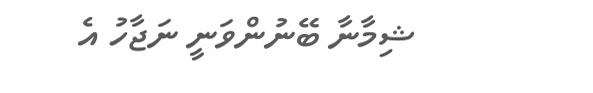ޝިމާނާ ބޭނުންވަނީ ނަޖާހު އެ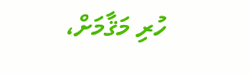ހުރި މަޤާމަށް،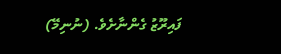ފައިރޫޒު ގެންނާށެވެ. (ނުނިމޭ)